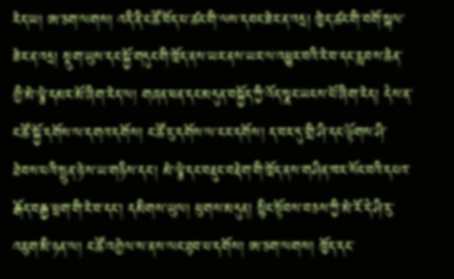རེད་ཡ། ཨ་ཅག་ལགས། འདི་ནི་ང་ཚོ་བོད་པ་ཚང་གི་ལས་དབང་ཟེར་ན་འདྲ། ཁྱེད་ཚང་གི་བགོ་སྐལ་ཟེར་ན་འདྲ། སྡུག་ཡུས་དང་སྐྱོ་གདུང་གི་ཁྲོད་ནས་ཡར་ནས་ཡར་ལ་འཕྱུར་བའི་རེ་བ་དང་རླབས་ཆེན་གྱི་མེ་ལྕེ་དམར་མོ་ཞིག་རེད་ལ། གཞན་ཕན་དང་མདུན་བསྐྱོད་ཀྱི་འོད་སྣང་ཡངས་པོ་ཞིག་རེད། དེས་ན་ང་ཚོ་སྐྱོ་དགོས་ལ་དགའ་དགོས། ང་ཚོ་ངུ་དགོས་ལ་ངར་དགོས། ད་བར་དུ་གྲི་ཤི་དང་ལྟོགས་ཤི་ཐེབས་པའི་སྤུན་ཉེ་ས་ཡ་གཉིས་དང་། མེ་ལྕེ་དང་བརྡུང་བརྡེག་གི་ཁྲོད་ནས་གཤིན་ཁར་སོང་བའི་དཔའ་རྒོད་བརྒྱ་ཕྲག་གི་རེ་བ་དང་། དམིགས་ཡུལ། ཕུགས་མདུན། སྙིང་སྟོབས་བཅས་ཀྱི་མེ་རོ་དེ་ཤི་རུ་འཇུག་མི་ཉན་ལ། ང་ཚོ་འགྱེལ་ས་ནས་ལང་ཐུབ་པ་དགོས། ཨ་ཅག་ལགས། ཁྱོད་དང་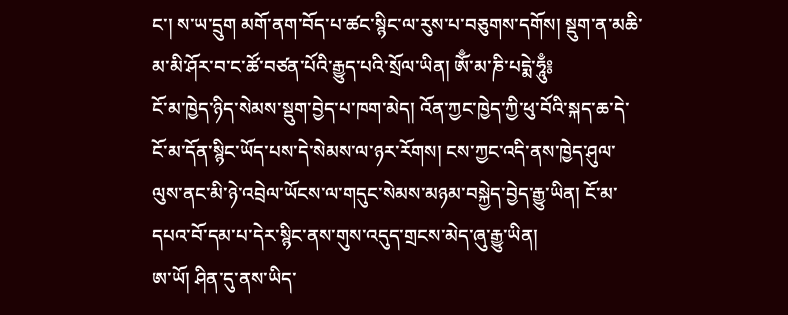ང་། ས་ཡ་དྲུག མགོ་ནག་བོད་པ་ཚང་སྙིང་ལ་རུས་པ་བཅུགས་དགོས། སྡུག་ན་མཆི་མ་མི་ཤོར་བ་ང་ཚོ་བཙན་པོའི་རྒྱུད་པའི་སྲོལ་ཡིན། ཨོྃ་མ་ཎི་པདྨེ་ཧཱུྃ༔
ངོ་མ་ཁྱེད་ཉིད་སེམས་སྡུག་བྱེད་པ་ཁག་མེད། འོན་ཀྱང་ཁྱེད་ཀྱི་ཕུ་བོའི་སྐད་ཆ་དེ་ངོ་མ་དོན་སྙིང་ཡོད་པས་དེ་སེམས་ལ་ཉར་རོགས། ངས་ཀྱང་འདི་ནས་ཁྱེད་ཤུལ་ལུས་ནང་མི་ཉེ་འབྲེལ་ཡོངས་ལ་གདུང་སེམས་མཉམ་བསྐྱེད་བྱེད་རྒྱུ་ཡིན། ངོ་མ་དཔའ་བོ་དམ་པ་དེར་སྙིང་ནས་གུས་འདུད་གྲངས་མེད་ཞུ་རྒྱུ་ཡིན།
ཨ་ཡོ། ཤིན་དུ་ནས་ཡིད་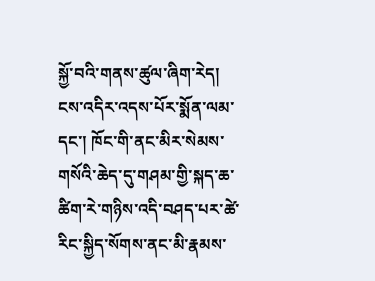སྐྱོ་བའི་གནས་ཚུལ་ཞིག་རེད། ངས་འདིར་འདས་པོར་སྨོན་ལམ་དང་། ཁོང་གི་ནང་མིར་སེམས་གསོའི་ཆེད་དུ་གཤམ་གྱི་སྐད་ཆ་ཚིག་རེ་གཉིས་འདི་བཤད་པར་ཚེ་རིང་སྐྱིད་སོགས་ནང་མི་རྣམས་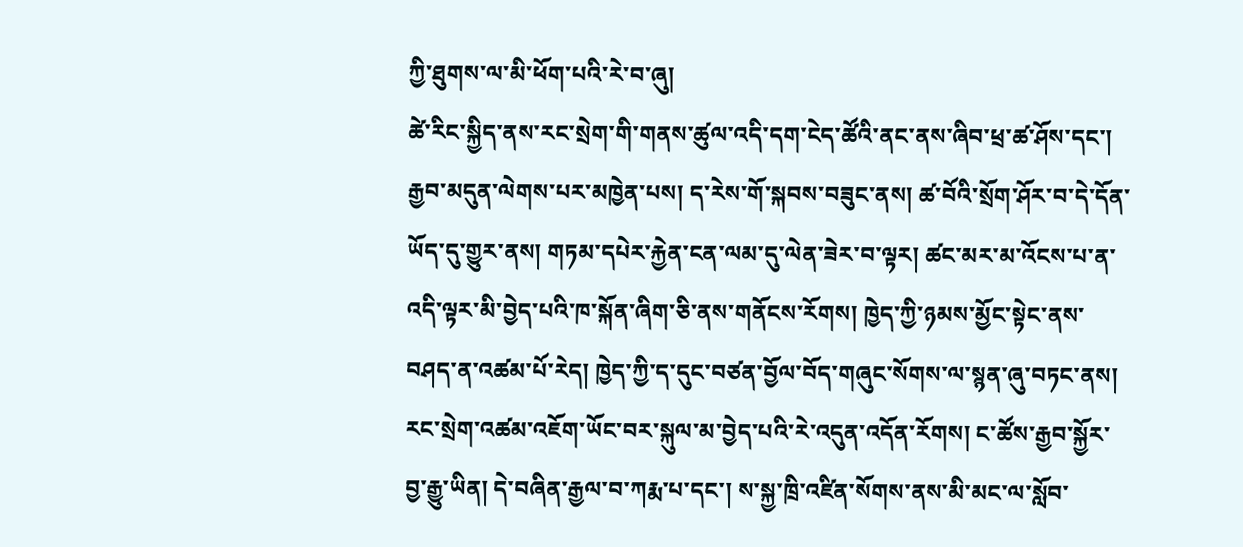ཀྱི་ཐུགས་ལ་མི་ཕོག་པའི་རེ་བ་ཞུ།
ཚེ་རིང་སྐྱིད་ནས་རང་སྲེག་གི་གནས་ཚུལ་འདི་དག་ངེད་ཚོའི་ནང་ནས་ཞིབ་ཕྲ་ཚ་ཤོས་དང་། རྒྱབ་མདུན་ལེགས་པར་མཁྱེན་པས། ད་རེས་གོ་སྐབས་བཟུང་ནས། ཚ་བོའི་སྲོག་ཤོར་བ་དེ་དོན་ཡོད་དུ་གྱུར་ནས། གཏམ་དཔེར་རྐྱེན་ངན་ལམ་དུ་ལེན་ཟེར་བ་ལྟར། ཚང་མར་མ་འོངས་པ་ན་འདི་ལྟར་མི་བྱེད་པའི་ཁ་སྐོན་ཞིག་ཅི་ནས་གནོངས་རོགས། ཁྱེད་ཀྱི་ཉམས་མྱོང་སྟེང་ནས་བཤད་ན་འཚམ་པོ་རེད། ཁྱེད་ཀྱི་ད་དུང་བཙན་བྱོལ་བོད་གཞུང་སོགས་ལ་སྙན་ཞུ་བཏང་ནས། རང་སྲེག་འཚམ་འཇོག་ཡོང་བར་སྐུལ་མ་བྱེད་པའི་རེ་འདུན་འདོན་རོགས། ང་ཚོས་རྒྱབ་སྐྱོར་བྱ་རྒྱུ་ཡིན། དེ་བཞིན་རྒྱལ་བ་ཀརྨ་པ་དང་། ས་སྐྱ་ཁྲི་འཛིན་སོགས་ནས་མི་མང་ལ་སློབ་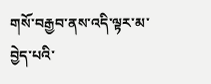གསོ་བརྒྱབ་ནས་འདི་ལྟར་མ་བྱེད་པའི་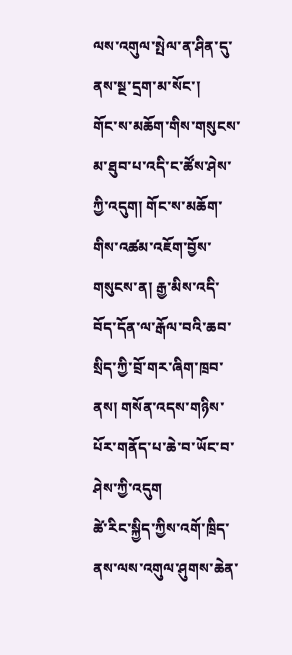ལས་འགུལ་སྤེལ་ན་ཤིན་དུ་ནས་སྔ་དྲག་མ་སོང་།
གོང་ས་མཆོག་གིས་གསུངས་མ་ཐུབ་པ་འདི་ང་ཚོས་ཤེས་ཀྱི་འདུག། གོང་ས་མཆོག་གིས་འཚམ་འཇོག་བྱོས་གསུངས་ན། རྒྱ་མིས་འདི་བོད་དོན་ལ་རྒོལ་བའི་ཆབ་སྲིད་ཀྱི་བྲོ་གར་ཞིག་ཁྲབ་ནས། གསོན་འདས་གཉིས་པོར་གནོད་པ་ཆེ་བ་ཡོང་བ་ཤེས་ཀྱི་འདུག
ཚེ་རིང་སྐྱིད་ཀྱིས་འགོ་ཁྲིད་ནས་ལས་འགུལ་ཤུགས་ཆེན་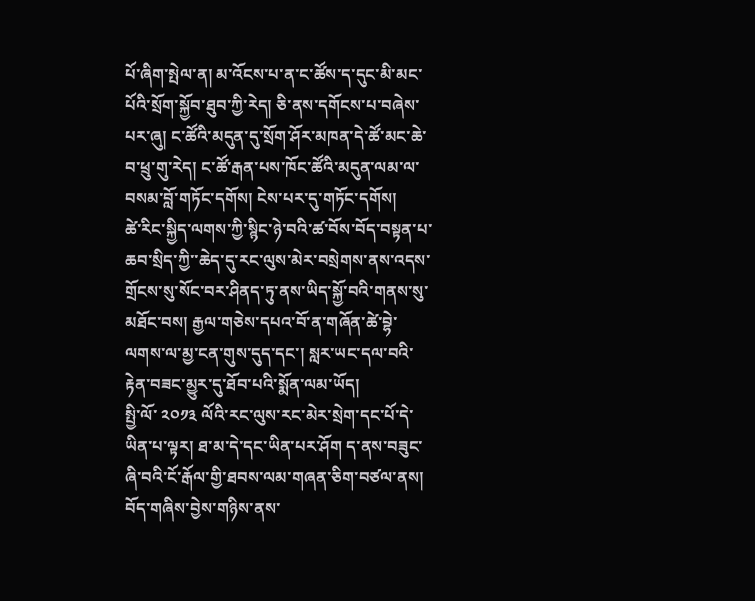པོ་ཞིག་སྤེལ་ན། མ་འོངས་པ་ན་ང་ཚོས་ད་དུང་མི་མང་པོའི་སྲོག་སྐྱོབ་ཐུབ་ཀྱི་རེད། ཅི་ནས་དགོངས་པ་བཞེས་པར་ཞུ། ང་ཚོའི་མདུན་དུ་སྲོག་ཤོར་མཁན་དེ་ཚོ་མང་ཆེ་བ་ཕྲུ་གུ་རེད། ང་ཚོ་རྒན་པས་ཁོང་ཚོའི་མདུན་ལམ་ལ་བསམ་བློ་གཏོང་དགོས། ངེས་པར་དུ་གཏོང་དགོས།
ཚེ་རིང་སྐྱིད་ལགས་ཀྱི་སྙིང་ཉེ་བའི་ཚ་བོས་བོད་བསྟན་པ་ཆབ་སྲིད་ཀྱི་་ཆེད་དུ་རང་ལུས་མེར་བསྲེགས་ནས་འདས་གྲོངས་སུ་སོང་བར་ཤིནད་ཏུ་ནས་ཡིད་སྐྱོ་བའི་གནས་སུ་མཐོང་བས། རྒྱལ་གཅེས་དཔའ་བོ་ན་གཞོན་ཚེ་བྷེ་ལགས་ལ་མྱ་ངན་གུས་དུད་དང་། སླར་ཡང་དལ་བའི་རྟེན་བཟང་མྱུར་དུ་ཐོབ་པའི་སྨོན་ལམ་ཡོད།
སྤྱི་ལོ་ ༢༠༡༣ ལོའི་རང་ལུས་རང་མེར་སྲེག་དང་པོ་དེ་ཡིན་པ་ལྟར། ཐ་མ་དེ་དང་ཡིན་པར་ཤོག ད་ནས་བཟུང་ཞི་བའི་ངོ་རྒོལ་གྱི་ཐབས་ལམ་གཞན་ཅིག་བཙལ་ནས། བོད་གཞིས་བྱེས་གཉིས་ནས་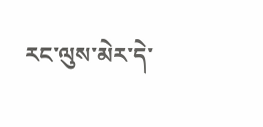རང་ལུས་མེར་དེ་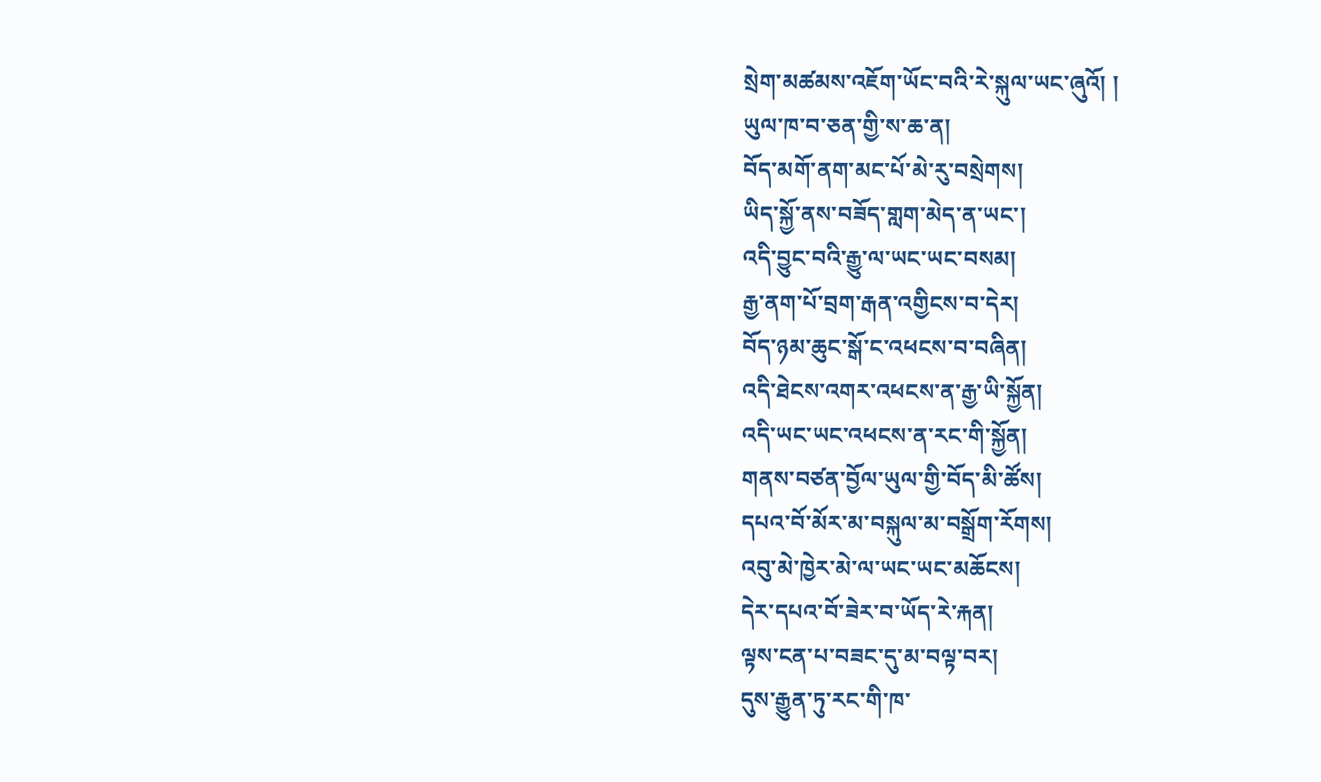སྲེག་མཚམས་འཇོག་ཡོང་བའི་རེ་སྐུལ་ཡང་ཞུའོ། །
ཡུལ་ཁ་བ་ཅན་གྱི་ས་ཆ་ན།
བོད་མགོ་ནག་མང་པོ་མེ་རུ་བསྲེགས།
ཡིད་སྐྱོ་ནས་བཟོད་གླག་མེད་ན་ཡང་།
འདི་བྱུང་བའི་རྒྱུ་ལ་ཡང་ཡང་བསམ།
རྒྱ་ནག་པོ་བྲག་རྒན་འགྱིངས་བ་དེར།
བོད་ཉམ་ཆུང་སྒོ་ང་འཕངས་བ་བཞིན།
འདི་ཐེངས་འགར་འཕངས་ན་རྒྱ་ཡི་སྐྱོན།
འདི་ཡང་ཡང་འཕངས་ན་རང་གི་སྐྱོན།
གནས་བཙན་བྱོལ་ཡུལ་གྱི་བོད་མི་ཚོས།
དཔའ་བོ་མོར་མ་བསྐུལ་མ་བསྒྲོག་རོགས།
འབུ་མེ་ཁྱེར་མེ་ལ་ཡང་ཡང་མཆོངས།
དེར་དཔའ་བོ་ཟེར་བ་ཡོད་རེ་རྐན།
ལྟས་ངན་པ་བཟང་དུ་མ་བལྟ་བར།
དུས་རྒྱུན་ཏུ་རང་གི་ཁ་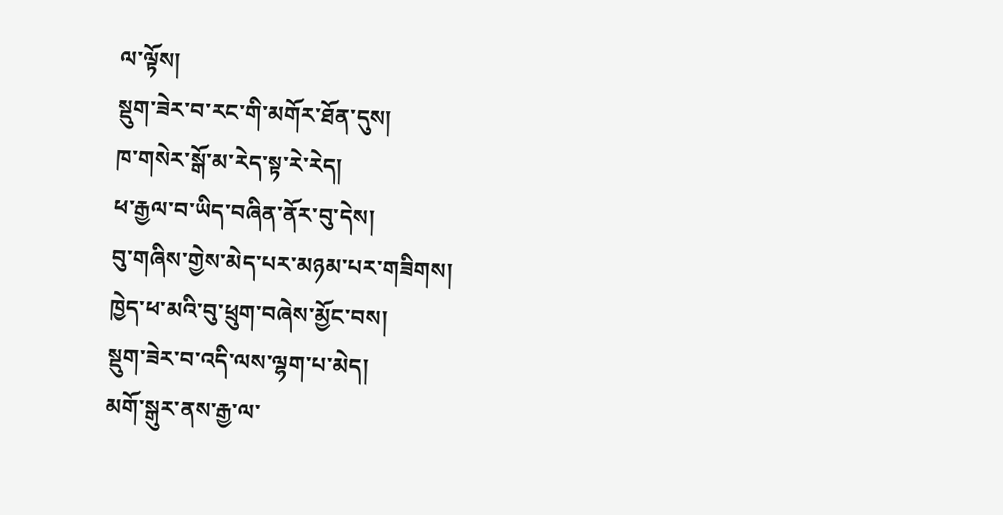ལ་ལྟོས།
སྡུག་ཟེར་བ་རང་གི་མགོར་ཐོན་དུས།
ཁ་གསེར་སྒོ་མ་རེད་སྟ་རེ་རེད།
ཕ་རྒྱལ་བ་ཡིད་བཞིན་ནོར་བུ་དེས།
བུ་གཞིས་གྱེས་མེད་པར་མཉམ་པར་གཟིགས།
ཁྱེད་ཕ་མའི་བུ་ཕྲུག་བཞེས་མྱོང་བས།
སྡུག་ཟེར་བ་འདི་ལས་ལྷག་པ་མེད།
མགོ་སྒུར་ནས་རྒྱ་ལ་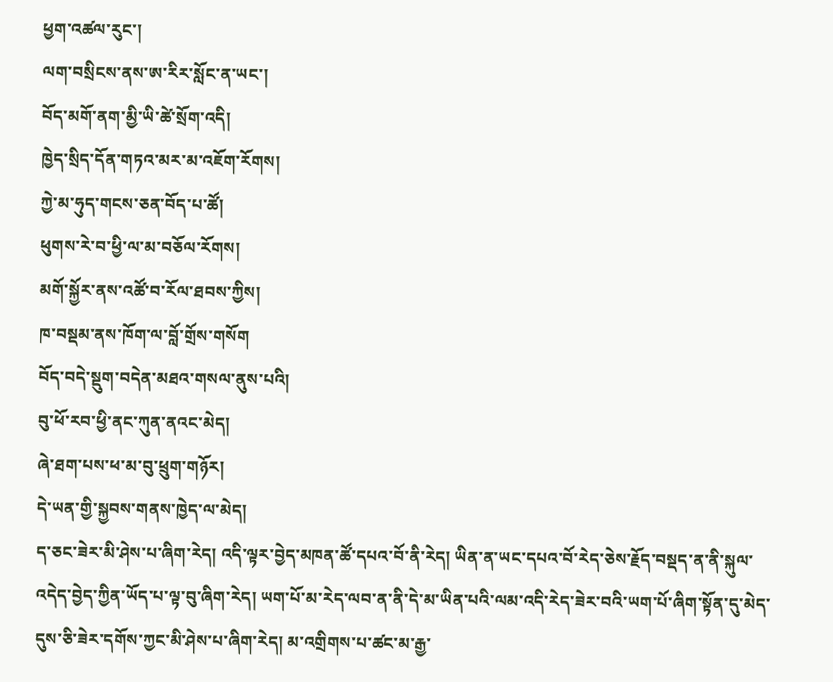ཕྱག་འཚལ་རུང་།
ལག་བསྲིངས་ནས་ཨ་རིར་སློང་ན་ཡང་།
བོད་མགོ་ནག་མྱི་ཡི་ཚེ་སྲོག་འདི།
ཁྱེད་སྲིད་དོན་གཏའ་མར་མ་འཇོག་རོགས།
ཀྱེ་མ་ཧུད་གངས་ཅན་བོད་པ་ཚོ།
ཕུགས་རེ་བ་ཕྱི་ལ་མ་བཅོལ་རོགས།
མགོ་སྐྱོར་ནས་འཚོ་བ་རོལ་ཐབས་ཀྱིས།
ཁ་བསྡམ་ནས་ཁོག་ལ་བློ་གྲོས་གསོག
བོད་བདེ་སྡུག་བདེན་མཐའ་གསལ་ནུས་པའི།
བུ་ཕོ་རབ་ཕྱི་ནང་ཀུན་ནའང་མེད།
ཞེ་ཐག་པས་ཕ་མ་བུ་ཕྲུག་གཉོར།
དེ་ཡན་གྱི་སྐྱབས་གནས་ཁྱེད་ལ་མེད།
ད་ཅང་ཟེར་མི་ཤེས་པ་ཞིག་རེད། འདི་ལྟར་བྱེད་མཁན་ཚོ་དཔའ་བོ་ནི་རེད། ཡིན་ན་ཡང་དཔའ་བོ་རེད་ཅེས་རྗོད་བསྡད་ན་ནི་སྐུལ་འདེད་བྱེད་ཀྱིན་ཡོད་པ་ལྟ་བུ་ཞིག་རེད། ཡག་པོ་མ་རེད་ལབ་ན་ནི་དེ་མ་ཡིན་པའི་ལམ་འདི་རེད་ཟེར་བའི་ཡག་པོ་ཞིག་སྟོན་དུ་མེད་དུས་ཅི་ཟེར་དགོས་ཀྱང་མི་ཤེས་པ་ཞིག་རེད། མ་འགྲིགས་པ་ཚང་མ་རྒྱ་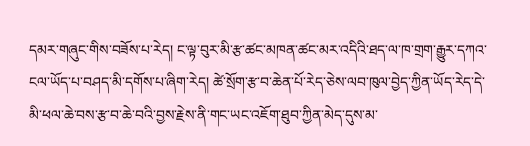དམར་གཞུང་གིས་བཟོས་པ་རེད། ང་ལྟ་བུར་མི་རྩ་ཚང་མཁན་ཚང་མར་འདིའི་ཐད་ལ་ཁ་གྲག་རྒྱུར་དཀའ་ངལ་ཡོད་པ་བཤད་མི་དགོས་པ་ཞིག་རེད། ཚེ་སྲོག་རྩ་བ་ཆེན་པོ་རེད་ཅེས་ལབ་ཁུལ་བྱེད་ཀྱིན་ཡོད་རེད་དེ་མི་ཕལ་ཆེ་བས་རྩ་བ་ཆེ་བའི་བྱས་རྗེས་ནི་གང་ཡང་འཇོག་ཐུབ་ཀྱིན་མེད་དུས་མ་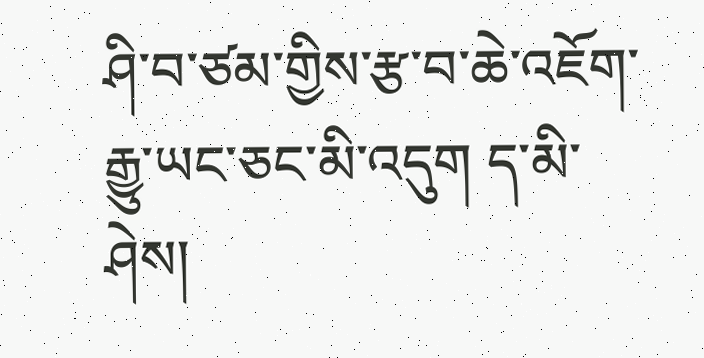ཤི་བ་ཙམ་གྱིས་རྩ་བ་ཆེ་འཇོག་རྒྱུ་ཡང་ཅང་མི་འདུག ད་མི་ཤེས།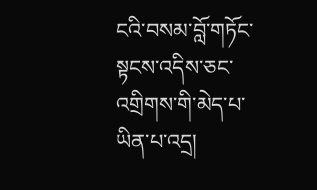ངའི་བསམ་བློ་གཏོང་སྟངས་འདིས་ཅང་འགྲིགས་གི་མེད་པ་ཡིན་པ་འདྲ།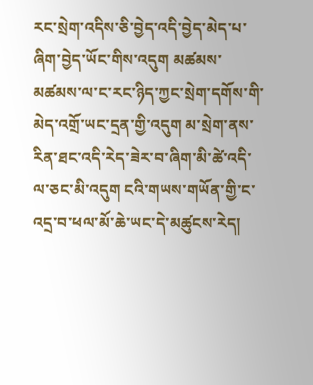རང་སྲེག་འདིས་ཅི་བྱེད་འདི་བྱེད་མེད་པ་ཞིག་བྱེད་ཡོང་གིས་འདུག མཚམས་མཚམས་ལ་ང་རང་ཉིད་ཀྱང་སྲེག་དགོས་གི་མེད་འགྲོ་ཡང་དྲན་གྱི་འདུག མ་སྲེག་ནས་རིན་ཐང་འདི་རེད་ཟེར་བ་ཞིག་མི་ཚེ་འདི་ལ་ཅང་མི་འདུག ངའི་གཡས་གཡོན་གྱི་ང་འདྲ་བ་ཕལ་མོ་ཆེ་ཡང་དེ་མཚུངས་རེད།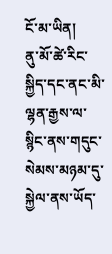ངོ་མ་ཡིན།
ནུ་མོ་ཚེ་རིང་སྐྱིད་དང་ནང་མི་ལྷན་རྒྱས་ལ་སྙིང་ནས་གདུང་སེམས་མཉམ་དུ་སྐྱེལ་ནས་ཡོད་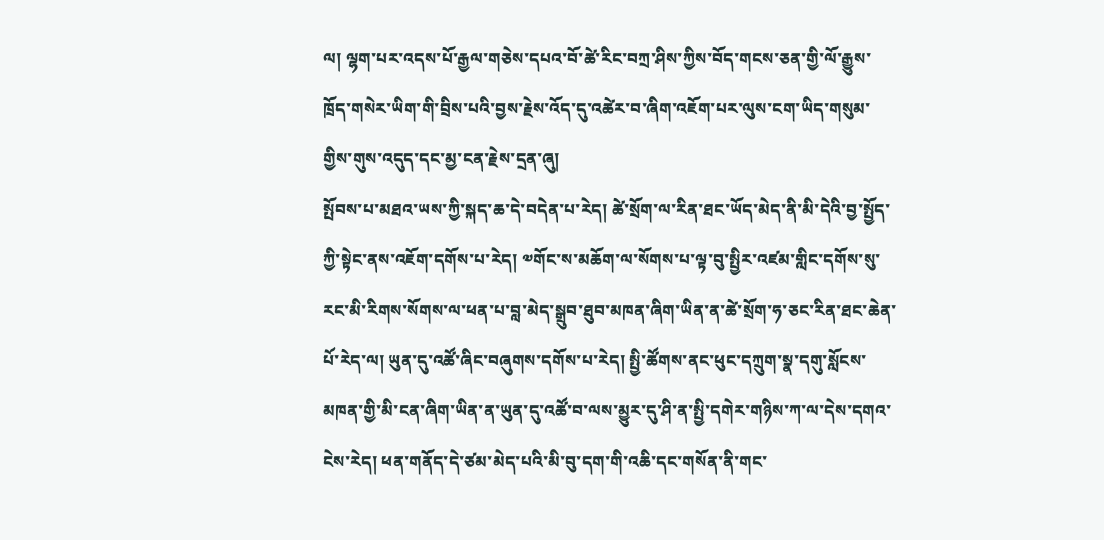ལ། ལྷག་པར་འདས་པོ་རྒྱལ་གཅེས་དཔའ་བོ་ཚེ་རིང་བཀྲ་ཤིས་ཀྱིས་བོད་གངས་ཅན་གྱི་ལོ་རྒྱུས་ཁྲོད་གསེར་ཡིག་གི་བྲིས་པའི་བྱས་རྗེས་འོད་དུ་འཚེར་བ་ཞིག་འཇོག་པར་ལུས་ངག་ཡིད་གསུམ་གྱིས་གུས་འདུད་དང་མྱ་ངན་རྗེས་དྲན་ཞུ།
སྤོབས་པ་མཐའ་ཡས་ཀྱི་སྐད་ཆ་དེ་བདེན་པ་རེད། ཚེ་སྲོག་ལ་རིན་ཐང་ཡོད་མེད་ནི་མི་དེའི་བྱ་སྤྱོད་ཀྱི་སྟེང་ནས་འཇོག་དགོས་པ་རེད། ༧གོང་ས་མཆོག་ལ་སོགས་པ་ལྟ་བུ་སྤྱིར་འཛམ་གླིང་དགོས་སུ་རང་མི་རིགས་སོགས་ལ་ཕན་པ་བླ་མེད་སྒྲུབ་ཐུབ་མཁན་ཞིག་ཡིན་ན་ཚེ་སྲོག་ཧ་ཅང་རིན་ཐང་ཆེན་པོ་རེད་ལ། ཡུན་དུ་འཚོ་ཞིང་བཞུགས་དགོས་པ་རེད། སྤྱི་ཚོགས་ནང་ཕུང་དཀྲུག་སྣ་དགུ་སློངས་མཁན་གྱི་མི་ངན་ཞིག་ཡིན་ན་ཡུན་དུ་འཚོ་བ་ལས་མྱུར་དུ་ཤི་ན་སྤྱི་དགེར་གཉིས་ཀ་ལ་དེས་དགའ་ངེས་རེད། ཕན་གནོད་དེ་ཙམ་མེད་པའི་མི་བུ་དག་གི་འཆི་དང་གསོན་ནི་གང་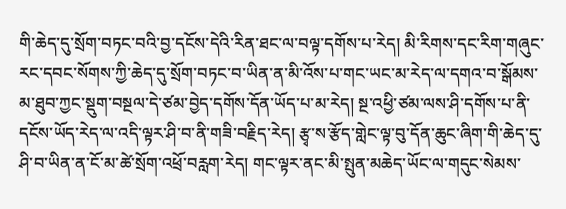གི་ཆེད་དུ་སྲོག་བཏང་བའི་བྱ་དངོས་དེའི་རིན་ཐང་ལ་བལྟ་དགོས་པ་རེད། མི་རིགས་དང་རིག་གཞུང་རང་དབང་སོགས་ཀྱི་ཆེད་དུ་སྲོག་བཏང་བ་ཡིན་ན་མི་འོས་པ་གང་ཡང་མ་རེད་ལ་དགའ་བ་སྒོམས་མ་ཐུབ་ཀྱང་སྡུག་བསྔལ་དེ་ཙམ་བྱེད་དགོས་དོན་ཡོད་པ་མ་རེད། སྔ་འཕྱི་ཙམ་ལས་ཤི་དགོས་པ་ནི་དངོས་ཡོད་རེད་ལ་འདི་ལྟར་ཤི་བ་ནི་གཟི་བརྗིད་རེད། རྩྭ་ས་རྩོད་གླེང་ལྟ་བུ་དོན་ཆུང་ཞིག་གི་ཆེད་དུ་ཤི་བ་ཡིན་ན་ངོ་མ་ཚེ་སྲོག་འཕྲོ་བརླག་རེད། གང་ལྟར་ནང་མི་སྤུན་མཆེད་ཡོང་ལ་གདུང་སེམས་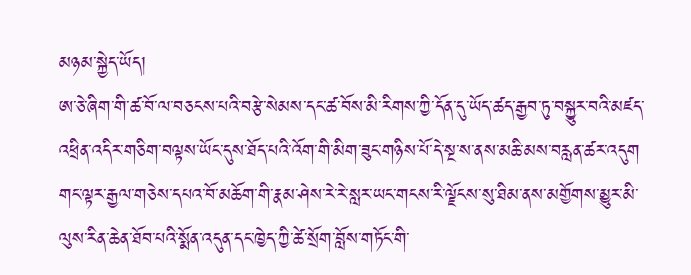མཉམ་སྐྱེད་ཡོད།
ཨ་ཅེ་ཞིག་གི་ཚ་བོ་ལ་བཅངས་པའི་བརྩེ་སེམས་དང་ཚ་བོས་མི་རིགས་ཀྱི་དོན་དུ་ཡོད་ཚད་རྒྱབ་ཏུ་བསྐྱུར་བའི་མཛད་འཕྲིན་འདིར་གཅིག་བལྟས་ཡོང་དུས་ཐོད་པའི་འོག་གི་མིག་ཟུང་གཉིས་པོ་དེ་སྔ་ས་ནས་མཆི་མས་བརླན་ཚར་འདུག གང་ལྟར་རྒྱལ་གཅེས་དཔའ་བོ་མཆོག་གི་རྣམ་ཤེས་རེ་རེ་སླར་ཡང་གངས་རི་ལྗོངས་སུ་ཐིམ་ནས་མགྱོགས་མྱུར་མི་ལུས་རིན་ཆེན་ཐོབ་པའི་སྨོན་འདུན་དང་ཁྱེད་ཀྱི་ཚེ་སྲོག་བློས་གཏོང་གི་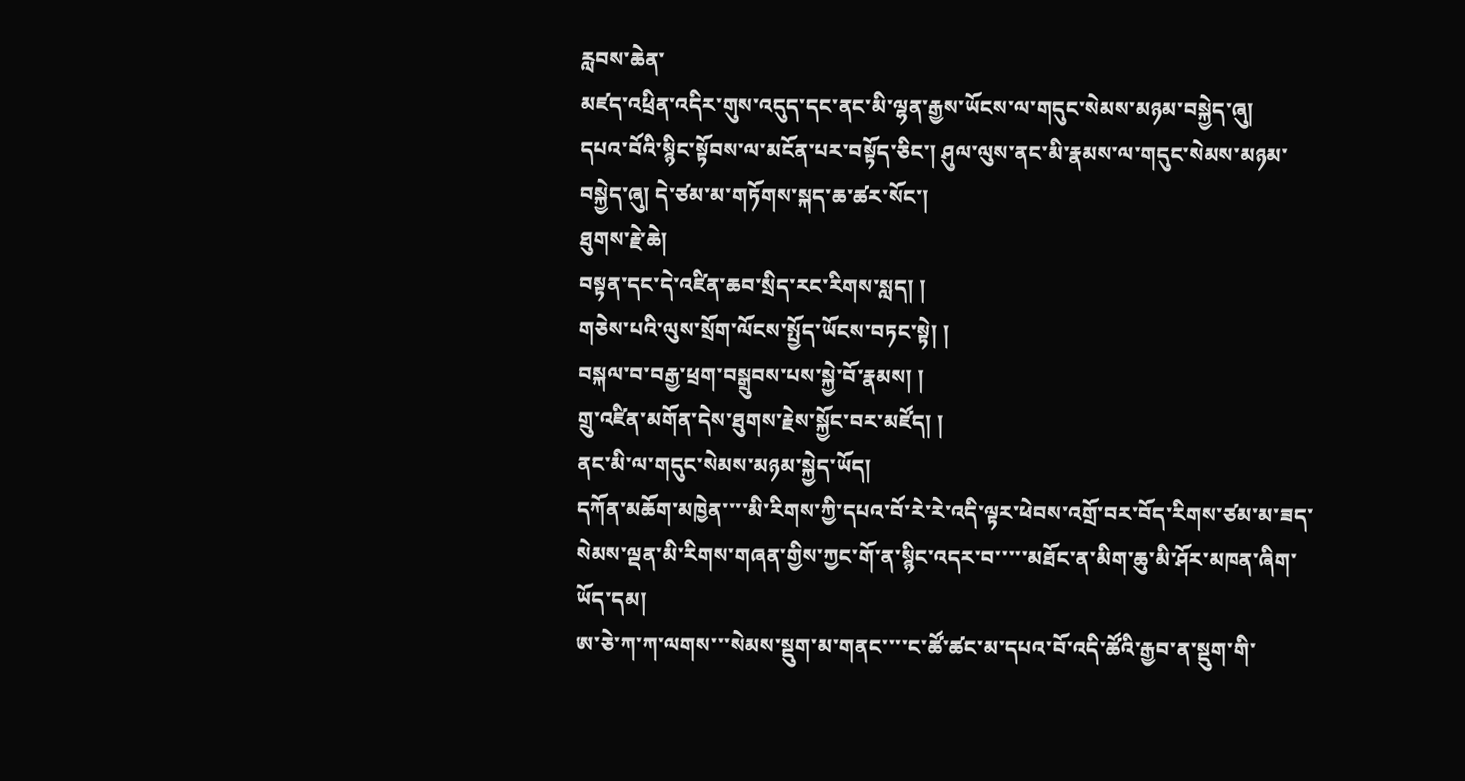རླབས་ཆེན་
མཛད་འཕྲིན་འདིར་གུས་འདུད་དང་ནང་མི་ལྷན་རྒྱས་ཡོངས་ལ་གདུང་སེམས་མཉམ་བསྐྱེད་ཞུ།
དཔའ་བོའི་སྙིང་སྟོབས་ལ་མངོན་པར་བསྟོད་ཅིང་། ཤུལ་ལུས་ནང་མི་རྣམས་ལ་གདུང་སེམས་མཉམ་བསྐྱེད་ཞུ། དེ་ཙམ་མ་གཏོགས་སྐད་ཆ་ཚར་སོང་།
ཐུགས་རྗེ་ཆེ།
བསྟན་དང་དེ་འཛིན་ཆབ་སྲིད་རང་རིགས་སླད། །
གཅེས་པའི་ལུས་སྲོག་ལོངས་སྤྱོད་ཡོངས་བཏང་སྟེ། །
བསྐལ་བ་བརྒྱ་ཕྲག་བསྒྲུབས་པས་སྐྱེ་བོ་རྣམས། །
གྲུ་འཛིན་མགོན་དེས་ཐུགས་རྗེས་སྐྱོང་བར་མཛོད། །
ནང་མི་ལ་གདུང་སེམས་མཉམ་སྐྱེད་ཡོད།
དཀོན་མཆོག་མཁྱེན་་་་མི་རིགས་ཀྱི་དཔའ་བོ་རེ་རེ་འདི་ལྟར་ཕེབས་འགྲོ་བར་བོད་རིགས་ཙམ་མ་ཟད་སེམས་ལྡན་མི་རིགས་གཞན་གྱིས་ཀྱང་གོ་ན་སྙིང་འདར་བ་་་་་མཐོང་ན་མིག་ཆུ་མི་ཤོར་མཁན་ཞིག་ཡོད་དམ།
ཨ་ཅེ་ཀ་ཀ་ལགས་་་སེམས་སྡུག་མ་གནང་་་་ང་ཚོ་ཚང་མ་དཔའ་བོ་འདི་ཚོའི་རྒྱབ་ན་སྡུག་གི་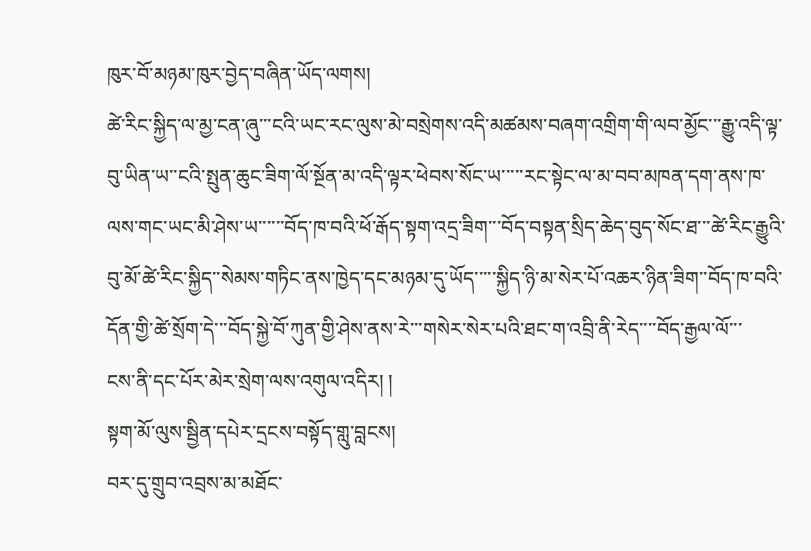ཁུར་བོ་མཉམ་ཁུར་བྱེད་བཞིན་ཡོད་ལགས།
ཚེ་རིང་སྐྱིད་ལ་མྱ་ངན་ཞུ་་་ངའི་ཡང་རང་ལུས་མེ་བསྲེགས་འདི་མཚམས་བཞག་འགྲིག་གི་ལབ་མྱོང་་་རྒྱུ་འདི་ལྟ་བུ་ཡིན་ཡ་་ངའི་སྤུན་ཆུང་ཟིག་ལོ་སྔོན་མ་འདི་ལྟར་ཕེབས་སོང་ཡ་་་་་རང་སྟེང་ལ་མ་བབ་མཁན་དག་ནས་ཁ་ལས་གང་ཡང་མི་ཤེས་ཡ་་་་་་བོད་ཁ་བའི་ཕོ་རྒོད་སྟག་འདྲ་ཟིག་་་བོད་བསྟན་སྲིད་ཆེད་བུད་སོང་ཐ་་་ཚེ་རིང་རྒྱུའི་བུ་མོ་ཚེ་རིང་སྐྱིད་་སེམས་གཏིང་ནས་ཁྱེད་དང་མཉམ་དུ་ཡོད་་་་་སྐྱིད་ཉི་མ་སེར་པོ་འཆར་ཉིན་ཟིག་་བོད་ཁ་བའི་དོན་གྱི་ཚེ་སྲོག་དེ་་་བོད་སྐྱེ་བོ་ཀུན་གྱི་ཤེས་ནས་རེ་་་གསེར་སེར་པའི་ཐང་ག་འབྲི་ནི་རེད་་་་བོད་རྒྱལ་ལོ་་་
ངས་ནི་དང་པོར་མེར་སྲེག་ལས་འགུལ་འདིར། །
སྟག་མོ་ལུས་སྦྱིན་དཔེར་དྲངས་བསྟོད་གླུ་བླངས།
བར་དུ་གྲུབ་འབྲས་མ་མཐོང་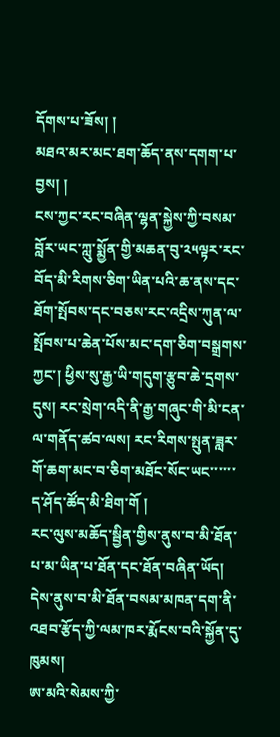དོགས་པ་ཟོས། །
མཐའ་མར་མང་ཐག་ཆོད་ནས་དགག་པ་བྱས། །
ངས་ཀྱང་རང་བཞིན་ལྷན་སྐྱེས་ཀྱི་བསམ་བློར་ཡང་ཀླུ་སྨྱོན་གྱི་མཆན་བུ་༢༥ལྟར་རང་བོད་མི་རིགས་ཅིག་ཡིན་པའི་ཆ་ནས་དང་ཐོག་སྤོབས་དང་བཅས་རང་འདྲིས་ཀུན་ལ་སྤོབས་པ་ཆེན་པོས་མང་དག་ཅིག་བསྒྲགས་ཀྱང་། ཕྱིས་སུ་རྒྱ་ཡི་གདུག་རྩུབ་ཆེ་དྲགས་དུས། རང་སྲེག་འདི་ནི་རྒྱ་གཞུང་གི་མི་ངན་ལ་གནོད་ཚབ་ལས། རང་རིགས་སྤུན་ཟླར་གོ་ཆག་མང་བ་ཅིག་མཐོང་སོང་ཡང་་་་་་ ད་ཤོད་ཚོད་མི་ཐིག་གོ །
རང་ལུས་མཆོད་སྦྱིན་གྱིས་ནུས་བ་མི་ཐོན་པ་མ་ཡིན་པ་ཐོན་དང་ཐོན་བཞིན་ཡོད། དེས་ནུས་བ་མི་ཐོན་བསམ་མཁན་དག་ནི་འཐབ་རྩོད་ཀྱི་ལམ་ཁར་རྨོངས་བའི་སྐྱོན་དུ་ཁུམས།
ཨ་མའི་སེམས་ཀྱི་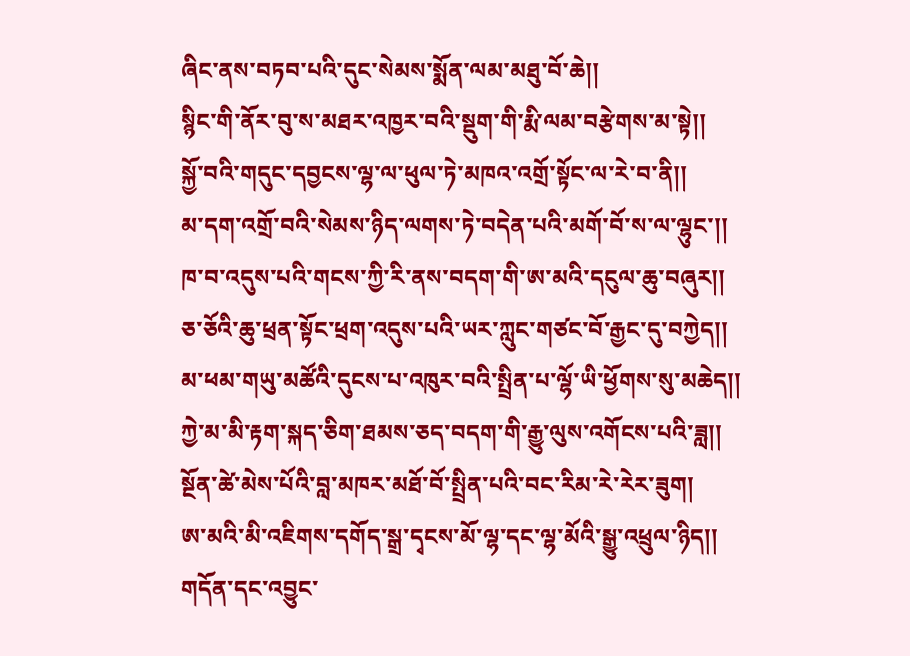ཞིང་ནས་བཏབ་པའི་དུང་སེམས་སྨོན་ལམ་མཐུ་བོ་ཆེ།།
སྙིང་གི་ནོར་བུ་ས་མཐར་འཁྱར་བའི་སྡུག་གི་རྨི་ལམ་བརྩེགས་མ་སྟེ།།
སྐྱོ་བའི་གདུང་དབྱངས་ལྷ་ལ་ཕུལ་ཏེ་མཁའ་འགྲོ་སྟོང་ལ་རེ་བ་ནི།།
མ་དག་འགྲོ་བའི་སེམས་ཉིད་ལགས་ཏེ་བདེན་པའི་མགོ་བོ་ས་ལ་ལྷུང་།།
ཁ་བ་འདུས་པའི་གངས་ཀྱི་རི་ནས་བདག་གི་ཨ་མའི་དངུལ་ཆུ་བཞུར།།
ཅ་ཅོའི་ཆུ་ཕྲན་སྟོང་ཕྲག་འདུས་པའི་ཡར་ཀླུང་གཙང་བོ་རྒྱང་དུ་བཀྱེད།།
མ་ཕམ་གཡུ་མཚོའི་དུངས་པ་འཁུར་བའི་སྤྲིན་པ་ལྷོ་ཡི་ཕྱོགས་སུ་མཆེད།།
ཀྱེ་མ་མི་རྟག་སྐད་ཅིག་ཐམས་ཅད་བདག་གི་རྒྱུ་ལུས་འགོངས་པའི་ཟླ།།
སྔོན་ཚེ་མེས་པོའི་བླ་མཁར་མཐོ་བོ་སྤྲིན་པའི་བང་རིམ་རེ་རེར་ཟུག།
ཨ་མའི་མི་འཇིགས་དགོད་སྒྲ་དྭངས་མོ་ལྷ་དང་ལྷ་མོའི་སྒྱུ་འཕྲུལ་ཉིད།།
གདོན་དང་འབྱུང་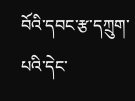བོའི་དབང་རྩ་དཀྲུག་པའི་དེང་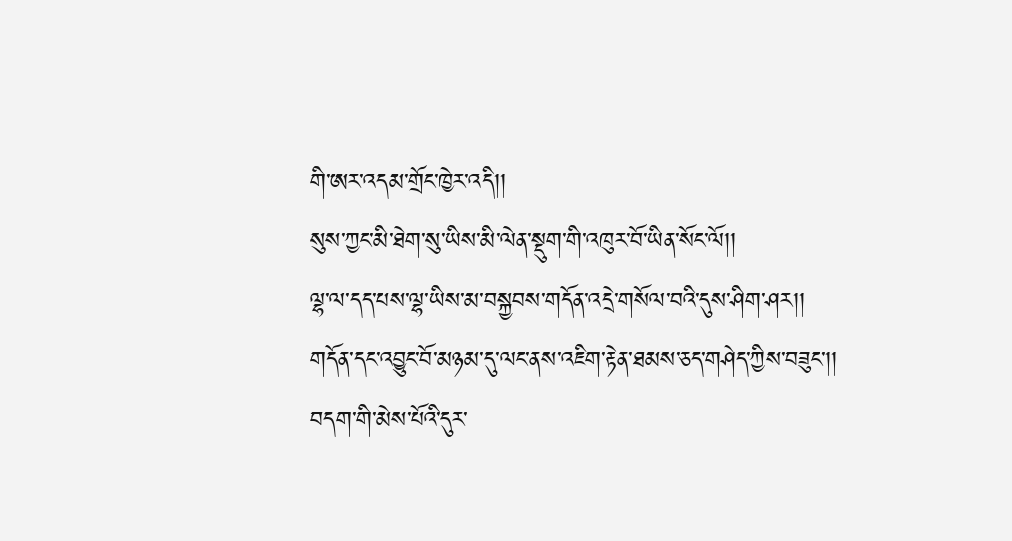གི་ཨར་འདམ་གྲོང་ཁྱེར་འདི།།
སུས་ཀྱང་མི་ཐེག་སུ་ཡིས་མི་ལེན་སྡུག་གི་འཁུར་བོ་ཡིན་སོང་ལོ།།
ལྷ་ལ་དད་པས་ལྷ་ཡིས་མ་བསྐྱབས་གདོན་འདྲེ་གསོལ་བའི་དུས་ཤིག་ཤར།།
གདོན་དང་འབྱུང་བོ་མཉམ་དུ་ལང་ནས་འཇིག་རྟེན་ཐམས་ཅད་གཤེད་ཀྱིས་བཟུང་།།
བདག་གི་མེས་པོའི་དུར་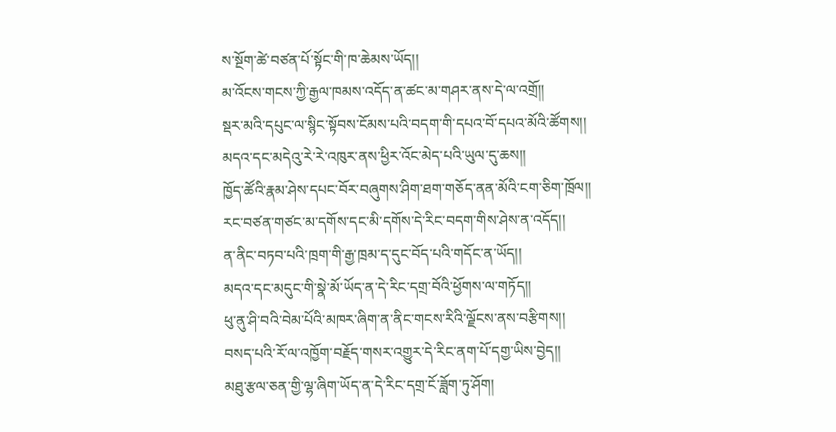ས་སྔོག་ཚེ་བཙན་པོ་སྟོང་གི་ཁ་ཆེམས་ཡོད།།
མ་འོངས་གངས་ཀྱི་རྒྱལ་ཁམས་འདོད་ན་ཚང་མ་གཤར་ནས་དེ་ལ་འགྲོ།།
སྡར་མའི་དཔུང་ལ་སྙིང་སྟོབས་ངོམས་པའི་བདག་གི་དཔའ་བོ་དཔའ་མོའི་ཚོགས།།
མདའ་དང་མདེའུ་རེ་རེ་འཁུར་ནས་ཕྱིར་འོང་མེད་པའི་ཡུལ་དུ་ཆས།།
ཁྱོད་ཚོའི་རྣམ་ཤེས་དཔང་བོར་བཞུགས་ཤིག་ཐག་གཅོད་ནན་མོའི་ངག་ཅིག་ཁྲོལ།།
རང་བཙན་གཙང་མ་དགོས་དང་མི་དགོས་དེ་རིང་བདག་གིས་ཤེས་ན་འདོད།།
ན་ནིང་བཏབ་པའི་ཁྲག་གི་རྒྱ་ཁྲམ་ད་དུང་བོད་པའི་གདོང་ན་ཡོད།།
མདའ་དང་མདུང་གི་སྣེ་མོ་ཡོད་ན་དེ་རིང་དགྲ་བོའི་ཕྱོགས་ལ་གཏོད།།
ཕུ་ནུ་ཤི་བའི་བེམ་པོའི་མཁར་ཞིག་ན་ནིང་གངས་རིའི་ལྗོངས་ནས་བརྩིགས།།
བསད་པའི་རོ་ལ་འཁྱོག་བརྗོད་གསར་འགྱུར་དེ་རིང་ནག་པོ་དགྱ་ཡིས་བྱེད།།
མཐུ་རྩལ་ཅན་གྱི་ལྷ་ཞིག་ཡོད་ན་དེ་རིང་དགྲ་ངོ་ཟློག་ཏུ་ཤོག།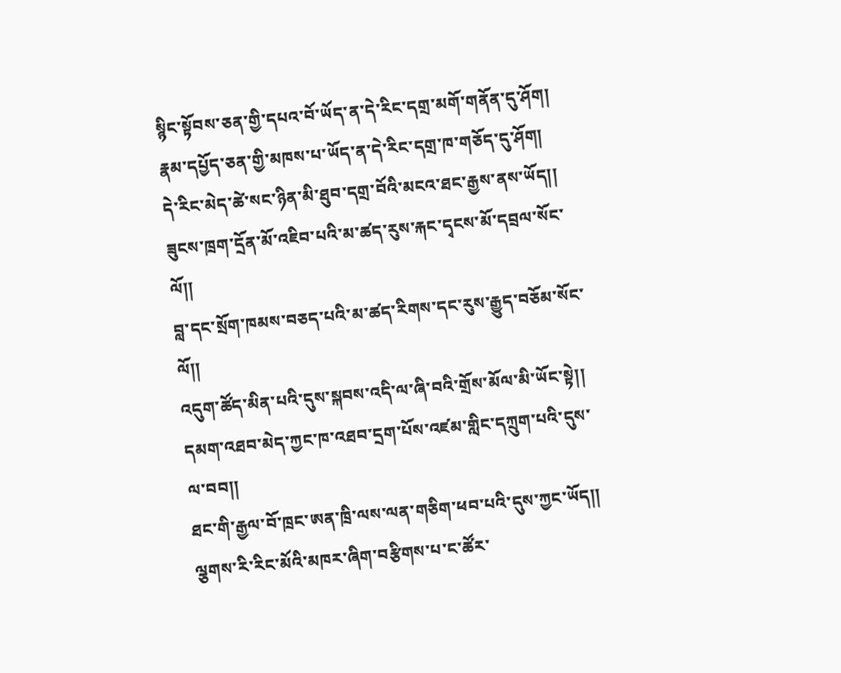སྙིང་སྟོབས་ཅན་གྱི་དཔའ་བོ་ཡོད་ན་དེ་རིང་དགྲ་མགོ་གནོན་དུ་ཤོག།
རྣམ་དཔྱོད་ཅན་གྱི་མཁས་པ་ཡོད་ན་དེ་རིང་དགྲ་ཁ་གཅོད་དུ་ཤོག།
དེ་རིང་མེད་ཚེ་སང་ཉིན་མི་ཐུབ་དགྲ་བོའི་མངའ་ཐང་རྒྱས་ནས་ཡོད།།
ཟུངས་ཁྲག་དྲོན་མོ་འཇིབ་པའི་མ་ཚད་རུས་རྐང་དྭངས་མོ་དབྲལ་སོང་ལོ།།
བླ་དང་སྲོག་ཁམས་བཅད་པའི་མ་ཚད་རིགས་དང་རུས་རྒྱུད་བཅོམ་སོང་ལོ།།
འདུག་ཚོད་མིན་པའི་དུས་སྐབས་འདི་ལ་ཞི་བའི་གྲོས་མོལ་མི་ཡོང་སྟེ།།
དམག་འཐབ་མེད་ཀྱང་ཁ་འཐབ་དྲག་པོས་འཛམ་གླིང་དཀྲུག་པའི་དུས་ལ་བབ།།
ཐང་གི་རྒྱལ་བོ་ཁྲང་ཨན་ཁྲི་ལས་ལན་གཅིག་ཕབ་པའི་དུས་ཀྱང་ཡོད།།
ལྕགས་རི་རིང་མོའི་མཁར་ཞིག་བརྩིགས་པ་ང་ཚོར་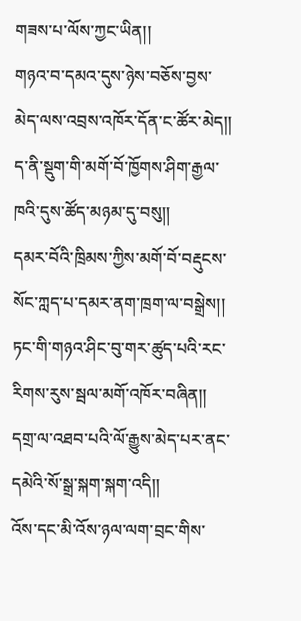གཟས་པ་ལོས་ཀྱང་ཡིན།།
གཉའ་བ་དམའ་དུས་ཉེས་བཅོས་བྱས་མེད་ལས་འབྲས་འཁོར་དོན་ང་ཚོར་མེད།།
ད་ནི་སྡུག་གི་མགོ་བོ་ཁྱོགས་ཤིག་རྒྱལ་ཁའི་དུས་ཚོད་མཉམ་དུ་བསུ།།
དམར་བོའི་ཁྲིམས་ཀྱིས་མགོ་བོ་བརྡུངས་སོང་ཀླད་པ་དམར་ནག་ཁྲག་ལ་བསྒྲེས།།
ཏང་གི་གཉའ་ཤིང་བུ་གར་ཚུད་པའི་རང་རིགས་རུས་སྦལ་མགོ་འཁོར་བཞིན།།
དགྲ་ལ་འཐབ་པའི་ལོ་རྒྱུས་མེད་པར་ནང་དམེའི་སོ་སྒྲ་སྐག་སྐག་འདི།།
འོས་དང་མི་འོས་ཉལ་ལག་བྲང་གིས་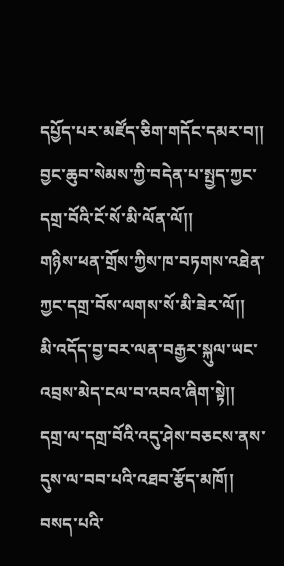དཔྱོད་པར་མཛོད་ཅིག་གདོང་དམར་བ།།
བྱང་ཆུབ་སེམས་ཀྱི་བདེན་པ་སྤྱད་ཀྱང་དགྲ་བོའི་ངོ་སོ་མི་ལོན་ལོ།།
གཉིས་ཕན་གྲོས་ཀྱིས་ཁ་བཏགས་འཐེན་ཀྱང་དགྲ་བོས་ལགས་སོ་མི་ཟེར་ལོ།།
མི་འདོད་བྱ་བར་ལན་བརྒྱར་སྐུལ་ཡང་འབྲས་མེད་ངལ་བ་འབའ་ཞིག་སྟེ།།
དགྲ་ལ་དགྲ་བོའི་འདུ་ཤེས་བཅངས་ནས་དུས་ལ་བབ་པའི་འཐབ་རྩོད་མཁོ།།
བསད་པའི་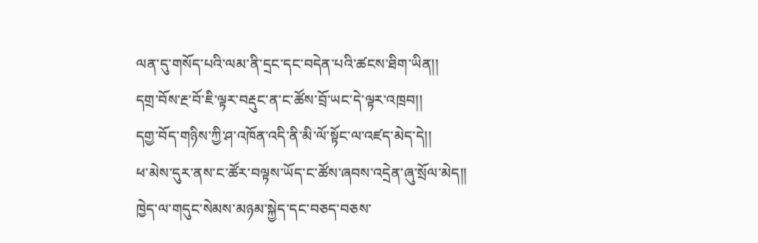ལན་དུ་གསོད་པའི་ལམ་ནི་དྲང་དང་བདེན་པའི་ཚངས་ཐིག་ཡིན།།
དགྲ་བོས་རྔ་བོ་ཇི་ལྟར་བརྡུང་ན་ང་ཚོས་བྲོ་ཡང་དེ་ལྟར་འཁྲབ།།
དགྱ་བོད་གཉིས་ཀྱི་ཤ་འཁོན་འདི་ནི་མི་ལོ་སྟོང་ལ་འཛད་མེད་དེ།།
ཕ་མེས་དུར་ནས་ང་ཚོར་བལྟས་ཡོད་ང་ཚོས་ཞབས་འདྲེན་ཞུ་སྲོལ་མེད།།
ཁྱེད་ལ་གདུང་སེམས་མཉམ་སྐྱེད་དང་བཅད་བཅས་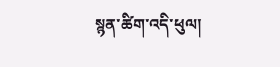སྙན་ཚིག་འདི་ཕུལ།